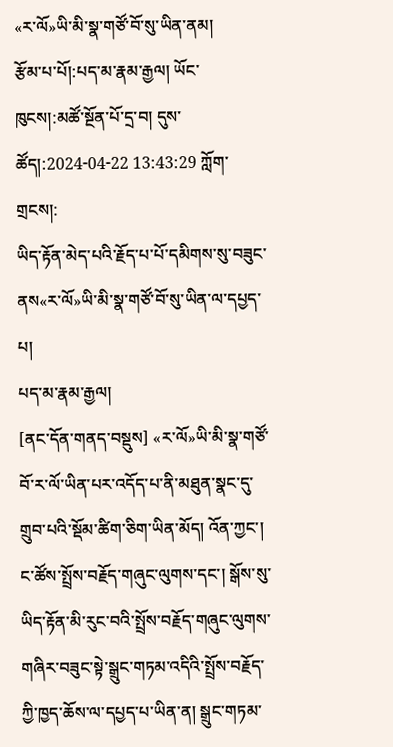«ར་ལོ»ཡི་མི་སྣ་གཙོ་བོ་སུ་ཡིན་ནམ།
རྩོམ་པ་པོ།:པད་མ་རྣམ་རྒྱལ། ཡོང་ཁུངས།:མཚོ་སྔོན་པོ་དྲ་བ། དུས་ཚོད།:2024-04-22 13:43:29 ཀློག་གྲངས།:
ཡིད་རྟོན་མེད་པའི་རྗོད་པ་པོ་དམིགས་སུ་བཟུང་ནས«ར་ལོ»ཡི་མི་སྣ་གཙོ་བོ་སུ་ཡིན་ལ་དཔྱད་པ།
པད་མ་རྣམ་རྒྱལ།
[ནང་དོན་གནད་བསྡུས] «ར་ལོ»ཡི་མི་སྣ་གཙོ་བོ་ར་ལོ་ཡིན་པར་འདོད་པ་ནི་མཐུན་སྣང་དུ་གྲུབ་པའི་སྡོམ་ཚིག་ཅིག་ཡིན་མོད། འོན་ཀྱང་། ང་ཚོས་སྤྲོས་བརྗོད་གཞུང་ལུགས་དང་། སྒོས་སུ་ཡིད་རྟོན་མི་རུང་བའི་སྤྲོས་བརྗོད་གཞུང་ལུགས་གཞིར་བཟུང་སྟེ་སྒྲུང་གཏམ་འདིའི་སྤྲོས་བརྗོད་ཀྱི་ཁྱད་ཆོས་ལ་དཔྱད་པ་ཡིན་ན། སྒྲུང་གཏམ་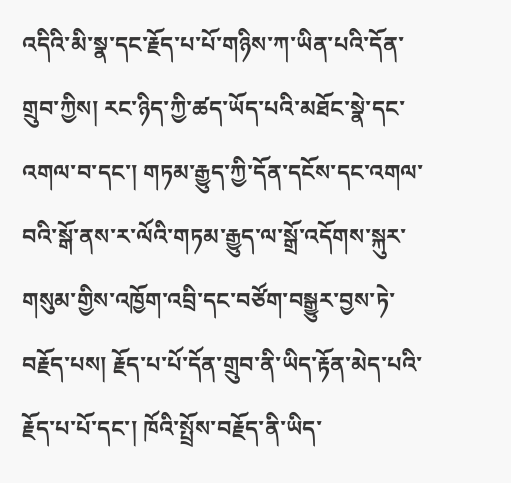འདིའི་མི་སྣ་དང་རྗོད་པ་པོ་གཉིས་ཀ་ཡིན་པའི་དོན་གྲུབ་ཀྱིས། རང་ཉིད་ཀྱི་ཚད་ཡོད་པའི་མཐོང་སྣེ་དང་འགལ་བ་དང་། གཏམ་རྒྱུད་ཀྱི་དོན་དངོས་དང་འགལ་བའི་སྒོ་ནས་ར་ལོའི་གཏམ་རྒྱུད་ལ་སྒྲོ་འདོགས་སྐུར་གསུམ་གྱིས་འཁྱོག་འབྲི་དང་བཙོག་བསྒྱུར་བྱས་ཏེ་བརྗོད་པས། རྗོད་པ་པོ་དོན་གྲུབ་ནི་ཡིད་རྟོན་མེད་པའི་རྗོད་པ་པོ་དང་། ཁོའི་སྤྲོས་བརྗོད་ནི་ཡིད་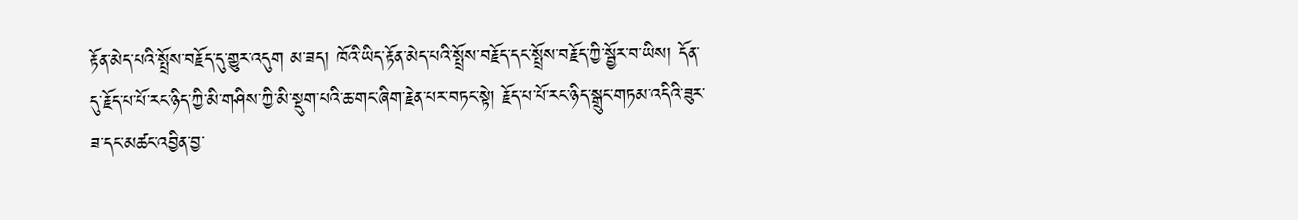རྟོན་མེད་པའི་སྤྲོས་བརྗོད་དུ་གྱུར་འདུག མ་ཟད། ཁོའི་ཡིད་རྟོན་མེད་པའི་སྤྲོས་བརྗོད་དང་སྤྲོས་བརྗོད་ཀྱི་སྦྱོར་བ་ཡིས། དོན་དུ་རྗོད་པ་པོ་རང་ཉིད་ཀྱི་མི་གཤིས་ཀྱི་མི་སྡུག་པའི་ཆ་གང་ཞིག་རྗེན་པར་བཏང་སྟེ། རྗོད་པ་པོ་རང་ཉིད་སྒྲུང་གཏམ་འདིའི་ཟུར་ཟ་དང་མཚང་འབྱིན་བྱ་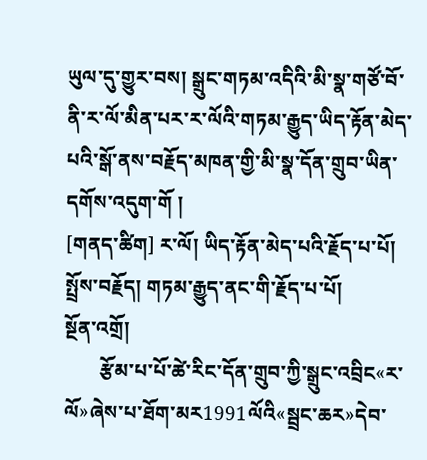ཡུལ་དུ་གྱུར་བས། སྒྲུང་གཏམ་འདིའི་མི་སྣ་གཙོ་བོ་ནི་ར་ལོ་མིན་པར་ར་ལོའི་གཏམ་རྒྱུད་ཡིད་རྟོན་མེད་པའི་སྒོ་ནས་བརྗོད་མཁན་གྱི་མི་སྣ་དོན་གྲུབ་ཡིན་དགོས་འདུག་གོ །
[གནད་ཚིག] ར་ལོ། ཡིད་རྟོན་མེད་པའི་རྗོད་པ་པོ། སྤྲོས་བརྗོད། གཏམ་རྒྱུད་ནང་གི་རྗོད་པ་པོ།
སྔོན་འགྲོ།
       རྩོམ་པ་པོ་ཚེ་རིང་དོན་གྲུབ་ཀྱི་སྒྲུང་འབྲིང«ར་ལོ»ཞེས་པ་ཐོག་མར1991ལོའི«སྦྲང་ཆར»དེབ་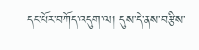དང་པོར་བཀོད་འདུག་ལ། དུས་དེ་ནས་བརྩིས་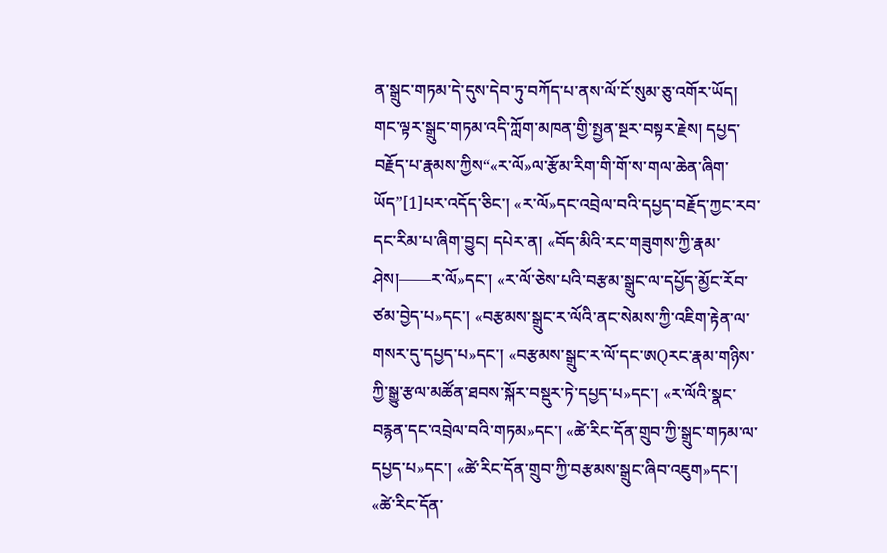ན་སྒྲུང་གཏམ་དེ་དུས་དེབ་ཏུ་བཀོད་པ་ནས་ལོ་ངོ་སུམ་ཅུ་འགོར་ཡོད། གང་ལྟར་སྒྲུང་གཏམ་འདི་ཀློག་མཁན་གྱི་སྤྱན་སྔར་བསྟར་རྗེས། དཔྱད་བརྗོད་པ་རྣམས་ཀྱིས“«ར་ལོ»ལ་རྩོམ་རིག་གི་གོ་ས་གལ་ཆེན་ཞིག་ཡོད”[1]པར་འདོད་ཅིང་། «ར་ལོ»དང་འབྲེལ་བའི་དཔྱད་བརྗོད་ཀྱང་རབ་དང་རིམ་པ་ཞིག་བྱུང། དཔེར་ན། «བོད་མིའི་རང་གཟུགས་ཀྱི་རྣམ་ཤེས།——ར་ལོ»དང་། «ར་ལོ་ཅེས་པའི་བརྩམ་སྒྲུང་ལ་དཔྱོད་མྱོང་རོབ་ཙམ་བྱེད་པ»དང་། «བརྩམས་སྒྲུང་ར་ལོའི་ནང་སེམས་ཀྱི་འཇིག་རྟེན་ལ་གསར་དུ་དཔྱད་པ»དང་། «བརྩམས་སྒྲུང་ར་ལོ་དང་ཨQརང་རྣམ་གཉིས་ཀྱི་སྒྱུ་རྩལ་མཚོན་ཐབས་སྐོར་བསྡུར་ཏེ་དཔྱད་པ»དང་། «ར་ལོའི་སྣང་བརྙན་དང་འབྲེལ་བའི་གཏམ»དང་། «ཚེ་རིང་དོན་གྲུབ་ཀྱི་སྒྲུང་གཏམ་ལ་དཔྱད་པ»དང་། «ཚེ་རིང་དོན་གྲུབ་ཀྱི་བརྩམས་སྒྲུང་ཞིབ་འཇུག»དང་། «ཚེ་རིང་དོན་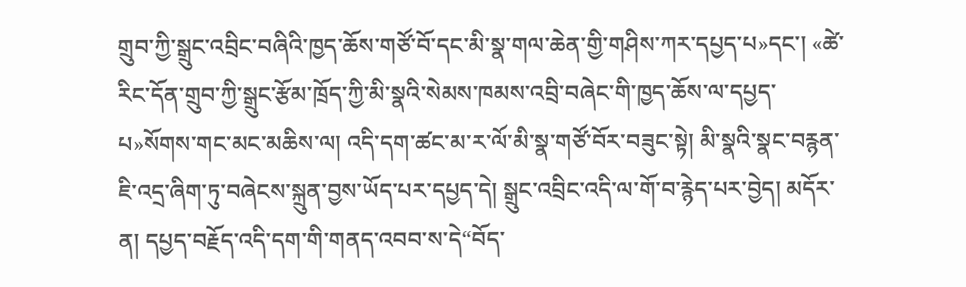གྲུབ་ཀྱི་སྒྲུང་འབྲིང་བཞིའི་ཁྱད་ཆོས་གཙོ་བོ་དང་མི་སྣ་གལ་ཆེན་གྱི་གཤིས་ཀར་དཔྱད་པ»དང་། «ཚེ་རིང་དོན་གྲུབ་ཀྱི་སྒྲུང་རྩོམ་ཁྲོད་ཀྱི་མི་སྣའི་སེམས་ཁམས་འབྲི་བཞེང་གི་ཁྱད་ཆོས་ལ་དཔྱད་པ»སོགས་གང་མང་མཆིས་ལ། འདི་དག་ཚང་མ་ར་ལོ་མི་སྣ་གཙོ་བོར་བཟུང་སྟེ། མི་སྣའི་སྣང་བརྙན་ཇི་འདྲ་ཞིག་ཏུ་བཞེངས་སྐྲུན་བྱས་ཡོད་པར་དཔྱད་དེ། སྒྲུང་འབྲིང་འདི་ལ་གོ་བ་རྙེད་པར་བྱེད། མདོར་ན། དཔྱད་བརྗོད་འདི་དག་གི་གནད་འབབ་ས་དེ“བོད་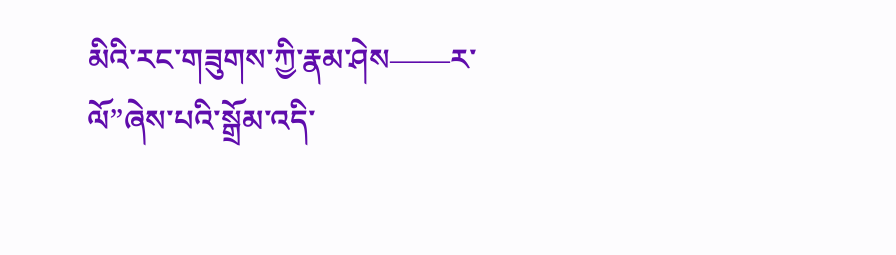མིའི་རང་གཟུགས་ཀྱི་རྣམ་ཤེས——ར་ལོ”ཞེས་པའི་སྒྲོམ་འདི་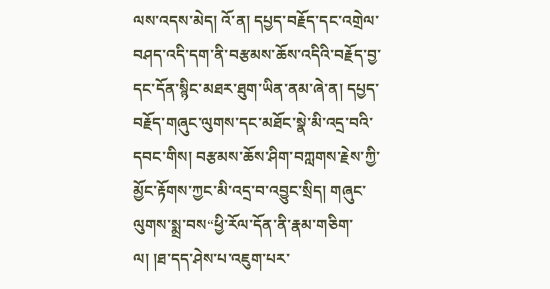ལས་འདས་མེད། འོ་ན། དཔྱད་བརྗོད་དང་འགྲེལ་བཤད་འདི་དག་ནི་བརྩམས་ཆོས་འདིའི་བརྗོད་བྱ་དང་དོན་སྙིང་མཐར་ཐུག་ཡིན་ནམ་ཞེ་ན། དཔྱད་བརྗོད་གཞུང་ལུགས་དང་མཐོང་སྣེ་མི་འདྲ་བའི་དབང་གིས། བརྩམས་ཆོས་ཤིག་བཀླགས་རྗེས་ཀྱི་མྱོང་རྟོགས་ཀྱང་མི་འདྲ་བ་འབྱུང་སྲིད། གཞུང་ལུགས་སྨྲ་བས“ཕྱི་རོལ་དོན་ནི་རྣམ་གཅིག་ལ། །ཐ་དད་ཤེས་པ་འཇུག་པར་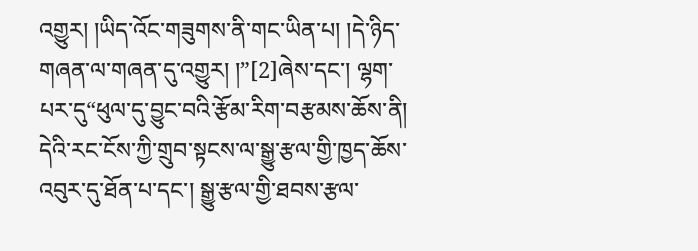འགྱུར། །ཡིད་འོང་གཟུགས་ནི་གང་ཡིན་པ། །དེ་ཉིད་གཞན་ལ་གཞན་དུ་འགྱུར། །”[2]ཞེས་དང་། ལྷག་པར་དུ“ཕུལ་དུ་བྱུང་བའི་རྩོམ་རིག་བརྩམས་ཆོས་ནི། དེའི་རང་ངོས་ཀྱི་གྲུབ་སྟངས་ལ་སྒྱུ་རྩལ་གྱི་ཁྱད་ཆོས་འབུར་དུ་ཐོན་པ་དང་། སྒྱུ་རྩལ་གྱི་ཐབས་རྩལ་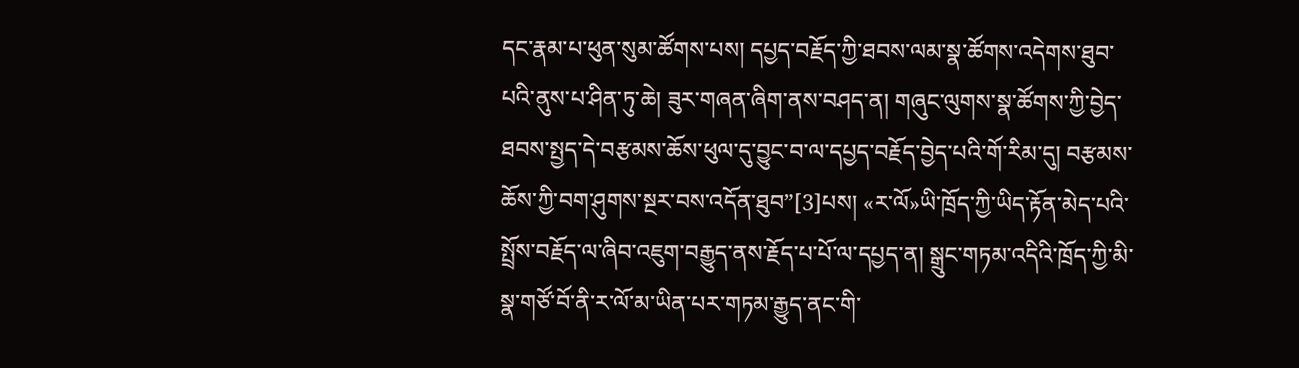དང་རྣམ་པ་ཕུན་སུམ་ཚོགས་པས། དཔྱད་བརྗོད་ཀྱི་ཐབས་ལམ་སྣ་ཚོགས་འདེགས་ཐུབ་པའི་ནུས་པ་ཤིན་ཏུ་ཆེ། ཟུར་གཞན་ཞིག་ནས་བཤད་ན། གཞུང་ལུགས་སྣ་ཚོགས་ཀྱི་བྱེད་ཐབས་སྤྱད་དེ་བརྩམས་ཆོས་ཕུལ་དུ་བྱུང་བ་ལ་དཔྱད་བརྗོད་བྱེད་པའི་གོ་རིམ་དུ། བརྩམས་ཆོས་ཀྱི་བག་ཤུགས་སྔར་བས་འདོན་ཐུབ”[3]པས། «ར་ལོ»ཡི་ཁྲོད་ཀྱི་ཡིད་རྟོན་མེད་པའི་སྤྲོས་བརྗོད་ལ་ཞིབ་འཇུག་བརྒྱུད་ནས་རྗོད་པ་པོ་ལ་དཔྱད་ན། སྒྲུང་གཏམ་འདིའི་ཁྲོད་ཀྱི་མི་སྣ་གཙོ་བོ་ནི་ར་ལོ་མ་ཡིན་པར་གཏམ་རྒྱུད་ནང་གི་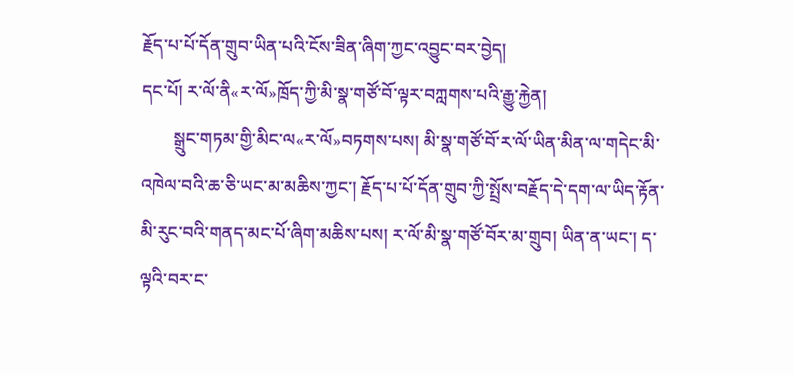རྗོད་པ་པོ་དོན་གྲུབ་ཡིན་པའི་ངོས་ཟིན་ཞིག་ཀྱང་འབྱུང་བར་བྱེད།
དང་པོ། ར་ལོ་ནི«ར་ལོ»ཁྲོད་ཀྱི་མི་སྣ་གཙོ་བོ་ལྟར་བཀླགས་པའི་རྒྱུ་རྐྱེན།
       སྒྲུང་གཏམ་གྱི་མིང་ལ«ར་ལོ»བཏགས་པས། མི་སྣ་གཙོ་བོ་ར་ལོ་ཡིན་མིན་ལ་གདེང་མི་འཁེལ་བའི་ཆ་ཅི་ཡང་མ་མཆིས་ཀྱང་། རྗོད་པ་པོ་དོན་གྲུབ་ཀྱི་སྤྲོས་བརྗོད་དེ་དག་ལ་ཡིད་རྟོན་མི་རུང་བའི་གནད་མང་པོ་ཞིག་མཆིས་པས། ར་ལོ་མི་སྣ་གཙོ་བོར་མ་གྲུབ། ཡིན་ན་ཡང་། ད་ལྟའི་བར་ང་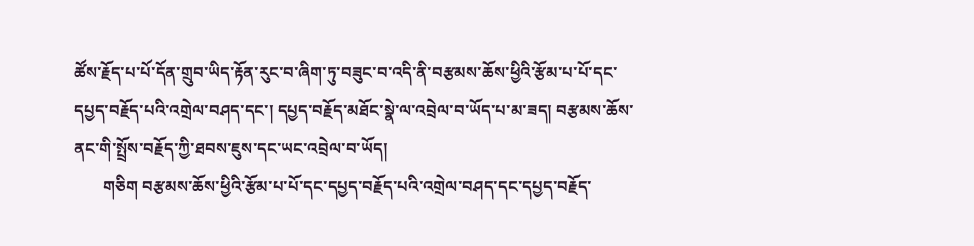ཚོས་རྗོད་པ་པོ་དོན་གྲུབ་ཡིད་རྟོན་རུང་བ་ཞིག་ཏུ་བཟུང་བ་འདི་ནི་བརྩམས་ཆོས་ཕྱིའི་རྩོམ་པ་པོ་དང་དཔྱད་བརྗོད་པའི་འགྲེལ་བཤད་དང་། དཔྱད་བརྗོད་མཐོང་སྣེ་ལ་འབྲེལ་བ་ཡོད་པ་མ་ཟད། བརྩམས་ཆོས་ནང་གི་སྤྲོས་བརྗོད་ཀྱི་ཐབས་ཇུས་དང་ཡང་འབྲེལ་བ་ཡོད།
       གཅིག བརྩམས་ཆོས་ཕྱིའི་རྩོམ་པ་པོ་དང་དཔྱད་བརྗོད་པའི་འགྲེལ་བཤད་དང་དཔྱད་བརྗོད་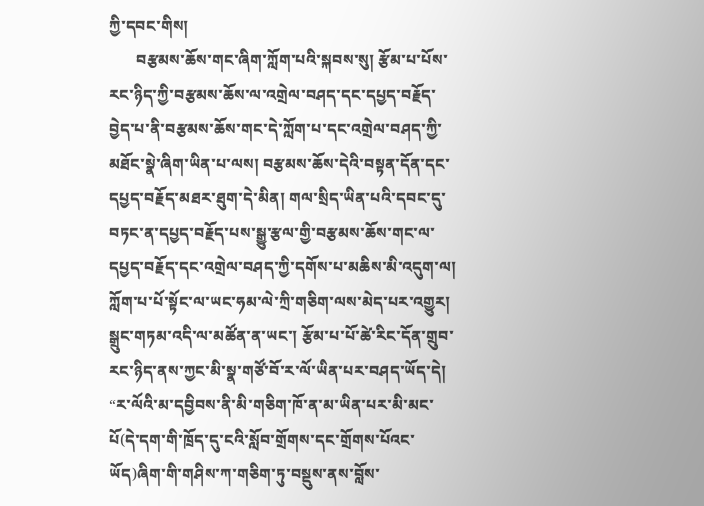ཀྱི་དབང་གིས།
       བརྩམས་ཆོས་གང་ཞིག་ཀློག་པའི་སྐབས་སུ། རྩོམ་པ་པོས་རང་ཉིད་ཀྱི་བརྩམས་ཆོས་ལ་འགྲེལ་བཤད་དང་དཔྱད་བརྗོད་བྱེད་པ་ནི་བརྩམས་ཆོས་གང་དེ་ཀློག་པ་དང་འགྲེལ་བཤད་ཀྱི་མཐོང་སྣེ་ཞིག་ཡིན་པ་ལས། བརྩམས་ཆོས་དེའི་བསྟན་དོན་དང་དཔྱད་བརྗོད་མཐར་ཐུག་དེ་མིན། གལ་སྲིད་ཡིན་པའི་དབང་དུ་བཏང་ན་དཔྱད་བརྗོད་པས་སྒྱུ་རྩལ་གྱི་བརྩམས་ཆོས་གང་ལ་དཔྱད་བརྗོད་དང་འགྲེལ་བཤད་ཀྱི་དགོས་པ་མཆིས་མི་འདུག་ལ། ཀློག་པ་པོ་སྟོང་ལ་ཡང་ཧམ་ལེ་ཀྲི་གཅིག་ལས་མེད་པར་འགྱུར། སྒྲུང་གཏམ་འདི་ལ་མཚོན་ན་ཡང་། རྩོམ་པ་པོ་ཚེ་རིང་དོན་གྲུབ་རང་ཉིད་ནས་ཀྱང་མི་སྣ་གཙོ་བོ་ར་ལོ་ཡིན་པར་བཤད་ཡོད་དེ། “ར་ལོའི་མ་དབྱིབས་ནི་མི་གཅིག་ཁོ་ན་མ་ཡིན་པར་མི་མང་པོ(དེ་དག་གི་ཁྲོད་དུ་ངའི་སློབ་གྲོགས་དང་གྲོགས་པོའང་ཡོད)ཞིག་གི་གཤིས་ཀ་གཅིག་ཏུ་བསྡུས་ནས་བློས་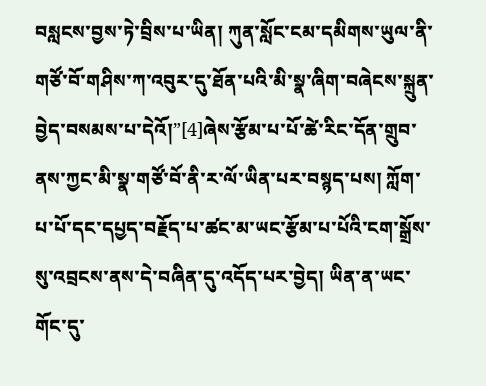བསླངས་བྱས་ཏེ་བྲིས་པ་ཡིན། ཀུན་སློང་ངམ་དམིགས་ཡུལ་ནི་གཙོ་བོ་གཤིས་ཀ་འབུར་དུ་ཐོན་པའི་མི་སྣ་ཞིག་བཞེངས་སྐྲུན་བྱེད་བསམས་པ་དེའོ།”[4]ཞེས་རྩོམ་པ་པོ་ཚེ་རིང་དོན་གྲུབ་ནས་ཀྱང་མི་སྣ་གཙོ་བོ་ནི་ར་ལོ་ཡིན་པར་བསྙད་པས། ཀློག་པ་པོ་དང་དཔྱད་བརྗོད་པ་ཚང་མ་ཡང་རྩོམ་པ་པོའི་ངག་སྒྲོས་སུ་འབྲངས་ནས་དེ་བཞིན་དུ་འདོད་པར་བྱེད། ཡིན་ན་ཡང་གོང་དུ་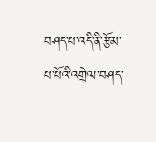བཤད་པ་འདི་ནི་རྩོམ་པ་པོའི་འགྲེལ་བཤད་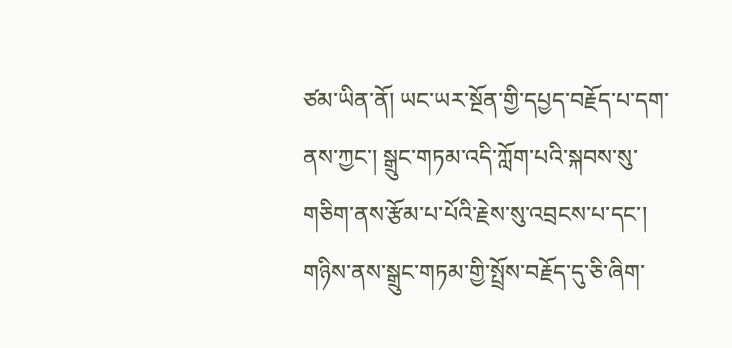ཙམ་ཡིན་ནོ། ཡང་ཡར་སྔོན་གྱི་དཔྱད་བརྗོད་པ་དག་ནས་ཀྱང་། སྒྲུང་གཏམ་འདི་ཀློག་པའི་སྐབས་སུ་གཅིག་ནས་རྩོམ་པ་པོའི་རྗེས་སུ་འབྲངས་པ་དང་། གཉིས་ནས་སྒྲུང་གཏམ་གྱི་སྤྲོས་བརྗོད་དུ་ཅི་ཞིག་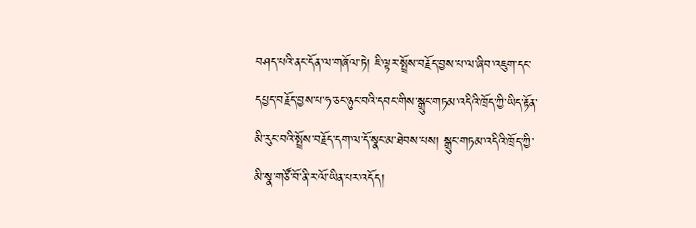བཤད་པའི་ནང་དོན་ལ་གཞོལ་ཏེ། ཇི་ལྟར་སྤྲོས་བརྗོད་བྱས་པ་ལ་ཞིབ་འཇུག་དང་དཔྱད་བརྗོད་བྱས་པ་ཧ་ཅང་ཉུང་བའི་དབང་གིས་སྒྲུང་གཏམ་འདིའི་ཁྲོད་ཀྱི་ཡིད་རྟོན་མི་རུང་བའི་སྤྲོས་བརྗོད་དག་ལ་དོ་སྣང་མ་ཐེབས་པས། སྒྲུང་གཏམ་འདིའི་ཁྲོད་ཀྱི་མི་སྣ་གཙོ་བོ་ནི་ར་ལོ་ཡིན་པར་འདོད།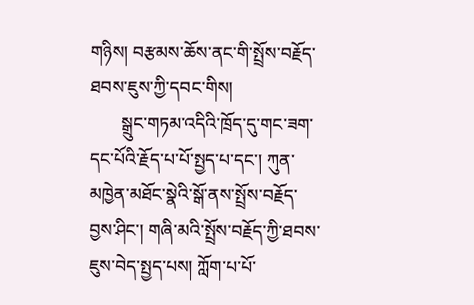གཉིས། བརྩམས་ཆོས་ནང་གི་སྤྲོས་བརྗོད་ཐབས་ཇུས་ཀྱི་དབང་གིས།
       སྒྲུང་གཏམ་འདིའི་ཁྲོད་དུ་གང་ཟག་དང་པོའི་རྗོད་པ་པོ་སྤྱད་པ་དང་། ཀུན་མཁྱེན་མཐོང་སྣེའི་སྒོ་ནས་སྤྲོས་བརྗོད་བྱས་ཤིང་། གཞི་མའི་སྤྲོས་བརྗོད་ཀྱི་ཐབས་ཇུས་བེད་སྤྱད་པས། ཀློག་པ་པོ་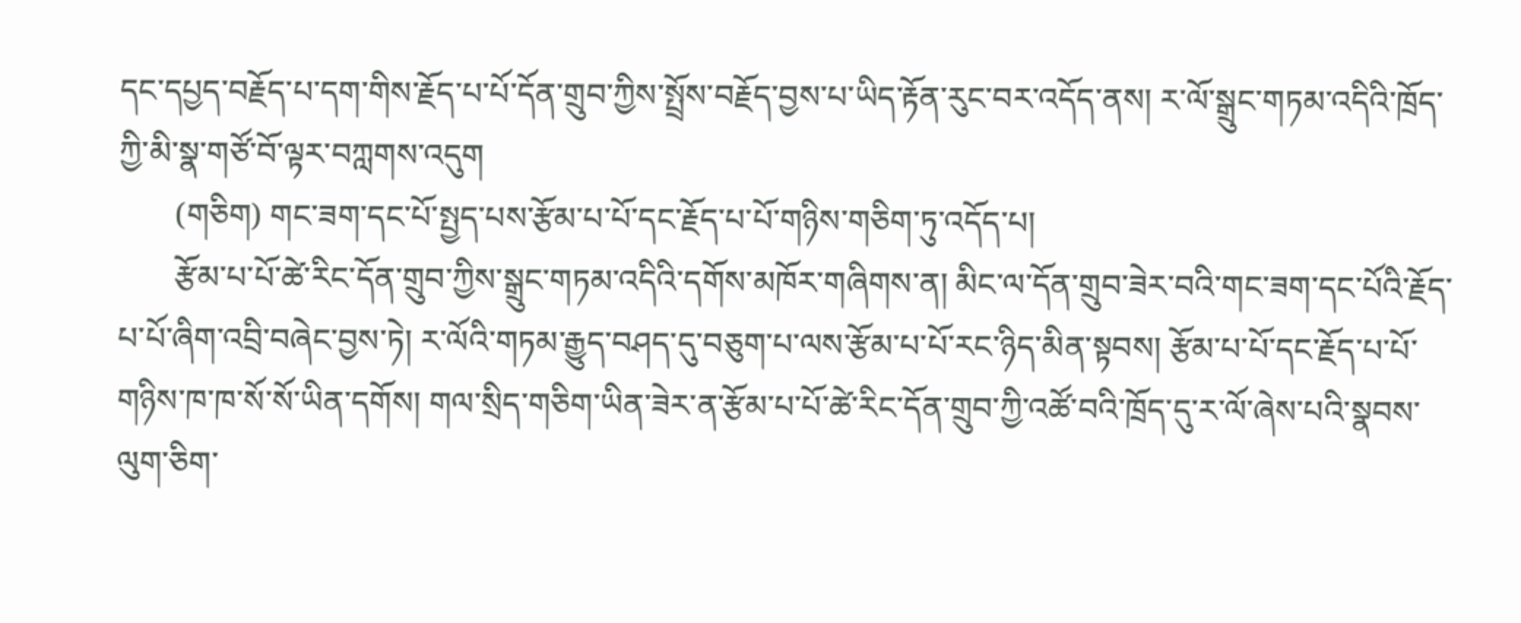དང་དཔྱད་བརྗོད་པ་དག་གིས་རྗོད་པ་པོ་དོན་གྲུབ་ཀྱིས་སྤྲོས་བརྗོད་བྱས་པ་ཡིད་རྟོན་རུང་བར་འདོད་ནས། ར་ལོ་སྒྲུང་གཏམ་འདིའི་ཁྲོད་ཀྱི་མི་སྣ་གཙོ་བོ་ལྟར་བཀླགས་འདུག
       (གཅིག) གང་ཟག་དང་པོ་སྤྱད་པས་རྩོམ་པ་པོ་དང་རྗོད་པ་པོ་གཉིས་གཅིག་ཏུ་འདོད་པ།
       རྩོམ་པ་པོ་ཚེ་རིང་དོན་གྲུབ་ཀྱིས་སྒྲུང་གཏམ་འདིའི་དགོས་མཁོར་གཞིགས་ན། མིང་ལ་དོན་གྲུབ་ཟེར་བའི་གང་ཟག་དང་པོའི་རྗོད་པ་པོ་ཞིག་འབྲི་བཞེང་བྱས་ཏེ། ར་ལོའི་གཏམ་རྒྱུད་བཤད་དུ་བཅུག་པ་ལས་རྩོམ་པ་པོ་རང་ཉིད་མིན་སྟབས། རྩོམ་པ་པོ་དང་རྗོད་པ་པོ་གཉིས་ཁ་ཁ་སོ་སོ་ཡིན་དགོས། གལ་སྲིད་གཅིག་ཡིན་ཟེར་ན་རྩོམ་པ་པོ་ཚེ་རིང་དོན་གྲུབ་ཀྱི་འཚོ་བའི་ཁྲོད་དུ་ར་ལོ་ཞེས་པའི་སྣབས་ལུག་ཅིག་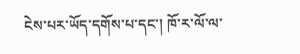ངེས་པར་ཡོད་དགོས་པ་དང་། ཁོ་ར་ལོ་ལ་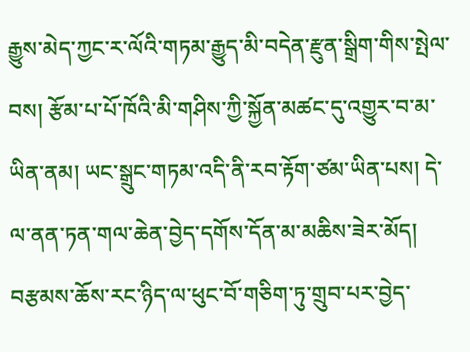རྒྱུས་མེད་ཀྱང་ར་ལོའི་གཏམ་རྒྱུད་མི་བདེན་རྫུན་སྒྲིག་གིས་སྤེལ་བས། རྩོམ་པ་པོ་ཁོའི་མི་གཤིས་ཀྱི་སྐྱོན་མཚང་དུ་འགྱུར་བ་མ་ཡིན་ནམ། ཡང་སྒྲུང་གཏམ་འདི་ནི་རབ་རྟོག་ཙམ་ཡིན་པས། དེ་ལ་ནན་ཏན་གལ་ཆེན་བྱེད་དགོས་དོན་མ་མཆིས་ཟེར་མོད། བརྩམས་ཆོས་རང་ཉིད་ལ་ཕུང་བོ་གཅིག་ཏུ་གྲུབ་པར་བྱེད་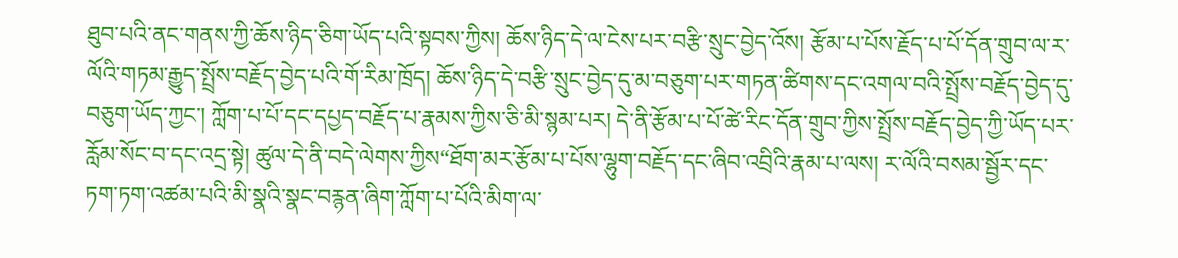ཐུབ་པའི་ནང་གནས་ཀྱི་ཆོས་ཉིད་ཅིག་ཡོད་པའི་སྟབས་ཀྱིས། ཆོས་ཉིད་དེ་ལ་ངེས་པར་བརྩི་སྲུང་བྱེད་འོས། རྩོམ་པ་པོས་རྗོད་པ་པོ་དོན་གྲུབ་ལ་ར་ལོའི་གཏམ་རྒྱུད་སྤྲོས་བརྗོད་བྱེད་པའི་གོ་རིམ་ཁྲོད། ཆོས་ཉིད་དེ་བརྩི་སྲུང་བྱེད་དུ་མ་བཅུག་པར་གཏན་ཚིགས་དང་འགལ་བའི་སྤྲོས་བརྗོད་བྱེད་དུ་བཅུག་ཡོད་ཀྱང་། ཀློག་པ་པོ་དང་དཔྱད་བརྗོད་པ་རྣམས་ཀྱིས་ཅི་མི་སྙམ་པར། དེ་ནི་རྩོམ་པ་པོ་ཚེ་རིང་དོན་གྲུབ་ཀྱིས་སྤྲོས་བརྗོད་བྱེད་ཀྱི་ཡོད་པར་རློམ་སོང་བ་དང་འདྲ་སྟེ། ཚུལ་དེ་ནི་བདེ་ལེགས་ཀྱིས“ཐོག་མར་རྩོམ་པ་པོས་ལྷུག་བརྗོད་དང་ཞིབ་འབྲིའི་རྣམ་པ་ལས། ར་ལོའི་བསམ་སྦྱོར་དང་ཏག་ཏག་འཚམ་པའི་མི་སྣའི་སྣང་བརྙན་ཞིག་ཀློག་པ་པོའི་མིག་ལ་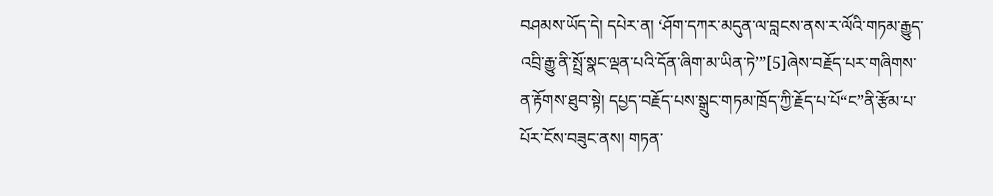བཤམས་ཡོད་དེ། དཔེར་ན། ‘ཤོག་དཀར་མདུན་ལ་བླངས་ནས་ར་ལོའི་གཏམ་རྒྱུད་འབྲི་རྒྱུ་ནི་སྤྲོ་སྣང་ལྡན་པའི་དོན་ཞིག་མ་ཡིན་ཏེ’”[5]ཞེས་བརྗོད་པར་གཞིགས་ན་རྟོགས་ཐུབ་སྟེ། དཔྱད་བརྗོད་པས་སྒྲུང་གཏམ་ཁྲོད་ཀྱི་རྗོད་པ་པོ“ང”ནི་རྩོམ་པ་པོར་ངོས་བཟུང་ནས། གཏན་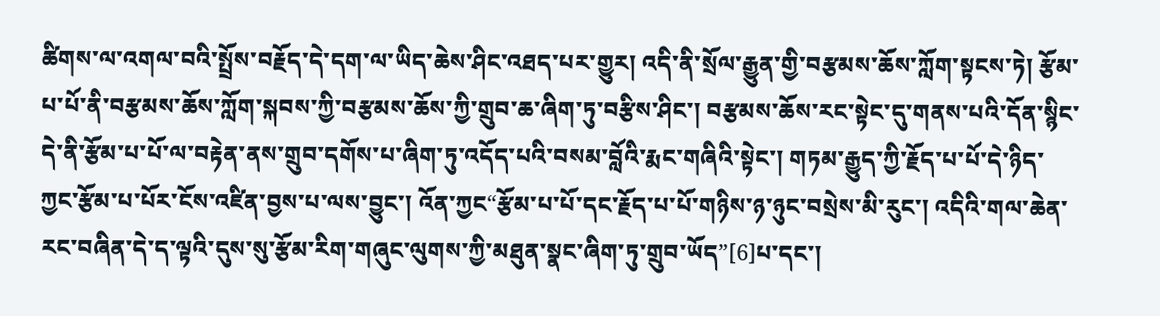ཚིགས་ལ་འགལ་བའི་སྤྲོས་བརྗོད་དེ་དག་ལ་ཡིད་ཆེས་ཤིང་འཐད་པར་གྱུར། འདི་ནི་སྲོལ་རྒྱུན་གྱི་བརྩམས་ཆོས་ཀློག་སྟངས་ཏེ། རྩོམ་པ་པོ་ནི་བརྩམས་ཆོས་ཀློག་སྐབས་ཀྱི་བརྩམས་ཆོས་ཀྱི་གྲུབ་ཆ་ཞིག་ཏུ་བརྩིས་ཤིང་། བརྩམས་ཆོས་རང་སྟེང་དུ་གནས་པའི་དོན་སྙིང་དེ་ནི་རྩོམ་པ་པོ་ལ་བརྟེན་ནས་གྲུབ་དགོས་པ་ཞིག་ཏུ་འདོད་པའི་བསམ་བློའི་རྨང་གཞིའི་སྟེང་། གཏམ་རྒྱུད་ཀྱི་རྗོད་པ་པོ་དེ་ཉིད་ཀྱང་རྩོམ་པ་པོར་ངོས་འཛིན་བྱས་པ་ལས་བྱུང་། འོན་ཀྱང“རྩོམ་པ་པོ་དང་རྗོད་པ་པོ་གཉིས་ཉ་ཉུང་བསྲེས་མི་རུང་། འདིའི་གལ་ཆེན་རང་བཞིན་དེ་ད་ལྟའི་དུས་སུ་རྩོམ་རིག་གཞུང་ལུགས་ཀྱི་མཐུན་སྣང་ཞིག་ཏུ་གྲུབ་ཡོད”[6]པ་དང་།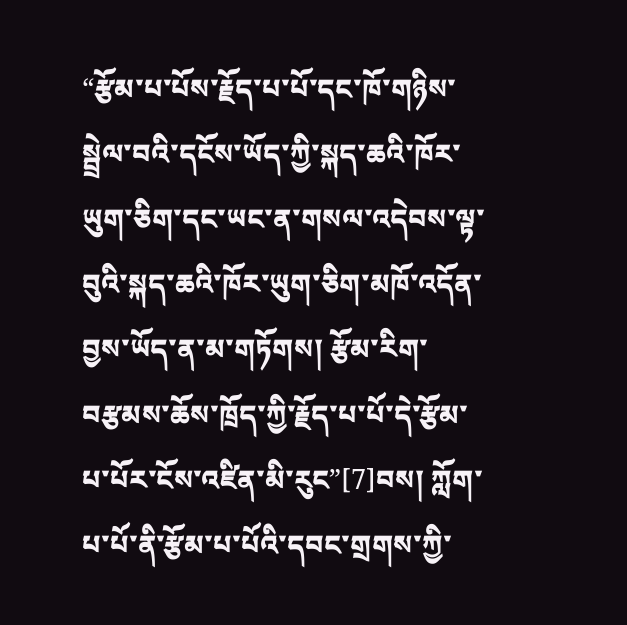“རྩོམ་པ་པོས་རྗོད་པ་པོ་དང་ཁོ་གཉིས་སྦྲེལ་བའི་དངོས་ཡོད་ཀྱི་སྐད་ཆའི་ཁོར་ཡུག་ཅིག་དང་ཡང་ན་གསལ་འདེབས་ལྟ་བུའི་སྐད་ཆའི་ཁོར་ཡུག་ཅིག་མཁོ་འདོན་བྱས་ཡོད་ན་མ་གཏོགས། རྩོམ་རིག་བརྩམས་ཆོས་ཁྲོད་ཀྱི་རྗོད་པ་པོ་དེ་རྩོམ་པ་པོར་ངོས་འཛིན་མི་རུང”[7]བས། ཀློག་པ་པོ་ནི་རྩོམ་པ་པོའི་དབང་གྲགས་ཀྱི་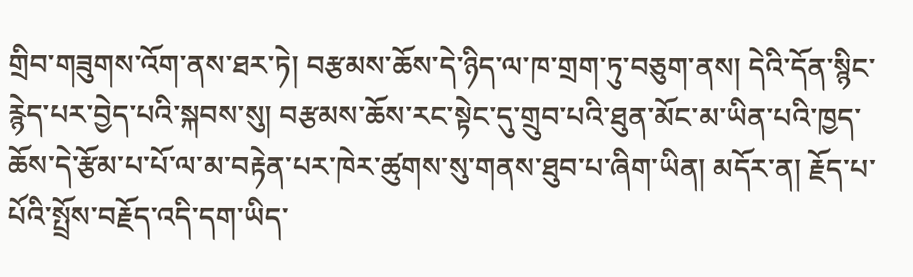གྲིབ་གཟུགས་འོག་ནས་ཐར་ཏེ། བརྩམས་ཆོས་དེ་ཉིད་ལ་ཁ་གྲག་ཏུ་བཅུག་ནས། དེའི་དོན་སྙིང་རྙེད་པར་བྱེད་པའི་སྐབས་སུ། བརྩམས་ཆོས་རང་སྟེང་དུ་གྲུབ་པའི་ཐུན་མོང་མ་ཡིན་པའི་ཁྱད་ཆོས་དེ་རྩོམ་པ་པོ་ལ་མ་བརྟེན་པར་ཁེར་ཚུགས་སུ་གནས་ཐུབ་པ་ཞིག་ཡིན། མདོར་ན། རྗོད་པ་པོའི་སྤྲོས་བརྗོད་འདི་དག་ཡིད་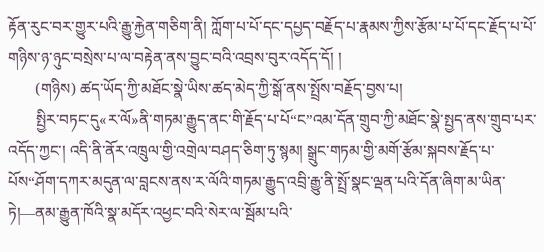རྟོན་རུང་བར་གྱུར་པའི་རྒྱུ་རྐྱེན་གཅིག་ནི། ཀློག་པ་པོ་དང་དཔྱད་བརྗོད་པ་རྣམས་ཀྱིས་རྩོམ་པ་པོ་དང་རྗོད་པ་པོ་གཉིས་ཉ་ཉུང་བསྲེས་པ་ལ་བརྟེན་ནས་བྱུང་བའི་འབྲས་བུར་འདོད་དོ། །
       (གཉིས) ཚད་ཡོད་ཀྱི་མཐོང་སྣེ་ཡིས་ཚད་མེད་ཀྱི་སྒོ་ནས་སྤྲོས་བརྗོད་བྱས་པ།
       སྤྱིར་བཏང་དུ«ར་ལོ»ནི་གཏམ་རྒྱུད་ནང་གི་རྗོད་པ་པོ“ང”འམ་དོན་གྲུབ་ཀྱི་མཐོང་སྣེ་སྤྱད་ནས་གྲུབ་པར་འདོད་ཀྱང་། འདི་ནི་ནོར་འཁྲུལ་གྱི་འགྲེལ་བཤད་ཅིག་ཏུ་སྙམ། སྒྲུང་གཏམ་གྱི་མགོ་རྩོམ་སྐབས་རྗོད་པ་པོས“ཤོག་དཀར་མདུན་ལ་བླངས་ནས་ར་ལོའི་གཏམ་རྒྱུད་འབྲི་རྒྱུ་ནི་སྤྲོ་སྣང་ལྡན་པའི་དོན་ཞིག་མ་ཡིན་ཏེ།—ནམ་རྒྱུན་ཁོའི་སྣ་མདོར་འཕྱང་བའི་སེར་ལ་སྦོམ་པའི་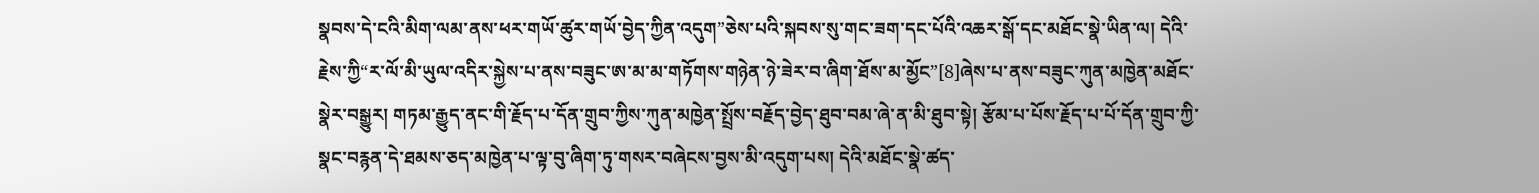སྣབས་དེ་ངའི་མིག་ལམ་ནས་ཕར་གཡོ་ཚུར་གཡོ་བྱེད་ཀྱིན་འདུག”ཅེས་པའི་སྐབས་སུ་གང་ཟག་དང་པོའི་འཆར་སྒོ་དང་མཐོང་སྣེ་ཡིན་ལ། དེའི་རྗེས་ཀྱི“ར་ལོ་མི་ཡུལ་འདིར་སྐྱེས་པ་ནས་བཟུང་ཨ་མ་མ་གཏོགས་གཉེན་ཉེ་ཟེར་བ་ཞིག་ཐོས་མ་མྱོང”[8]ཞེས་པ་ནས་བཟུང་ཀུན་མཁྱེན་མཐོང་སྣེར་བསྒྱུར། གཏམ་རྒྱུད་ནང་གི་རྗོད་པ་དོན་གྲུབ་ཀྱིས་ཀུན་མཁྱེན་སྤྲོས་བརྗོད་བྱེད་ཐུབ་བམ་ཞེ་ན་མི་ཐུབ་སྟེ། རྩོམ་པ་པོས་རྗོད་པ་པོ་དོན་གྲུབ་ཀྱི་སྣང་བརྙན་དེ་ཐམས་ཅད་མཁྱེན་པ་ལྟ་བུ་ཞིག་ཏུ་གསར་བཞེངས་བྱས་མི་འདུག་པས། དེའི་མཐོང་སྣེ་ཚད་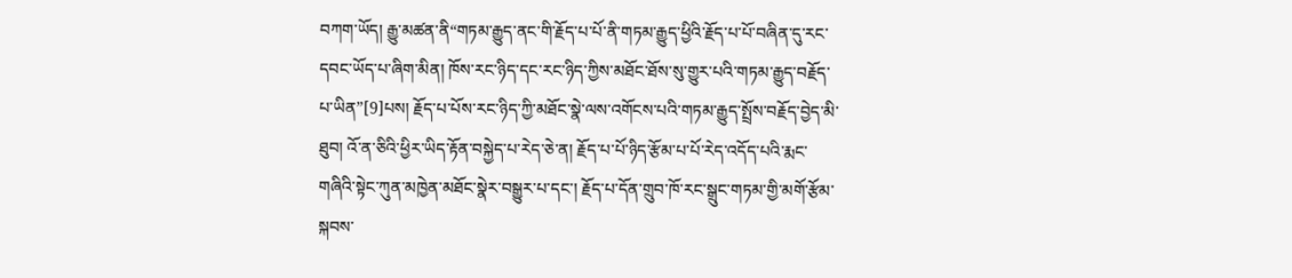བཀག་ཡོད། རྒྱུ་མཚན་ནི“གཏམ་རྒྱུད་ནང་གི་རྗོད་པ་པོ་ནི་གཏམ་རྒྱུད་ཕྱིའི་རྗོད་པ་པོ་བཞིན་དུ་རང་དབང་ཡོད་པ་ཞིག་མིན། ཁོས་རང་ཉིད་དང་རང་ཉིད་ཀྱིས་མཐོང་ཐོས་སུ་གྱུར་པའི་གཏམ་རྒྱུད་བརྗོད་པ་ཡིན”[9]པས། རྗོད་པ་པོས་རང་ཉིད་ཀྱི་མཐོང་སྣེ་ལས་འགོངས་པའི་གཏམ་རྒྱུད་སྤྲོས་བརྗོད་བྱེད་མི་ཐུབ། འོ་ན་ཅིའི་ཕྱིར་ཡིད་རྟོན་བསྐྱེད་པ་རེད་ཅེ་ན། རྗོད་པ་པོ་ཉིད་རྩོམ་པ་པོ་རེད་འདོད་པའི་རྨང་གཞིའི་སྟེང་ཀུན་མཁྱེན་མཐོང་སྣེར་བསྒྱུར་པ་དང་། རྗོད་པ་དོན་གྲུབ་ཁོ་རང་སྒྲུང་གཏམ་གྱི་མགོ་རྩོམ་སྐབས་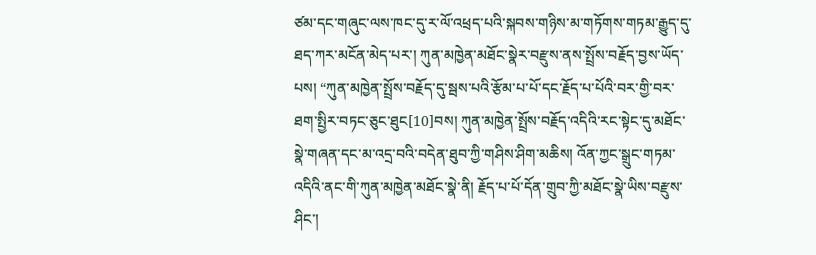ཙམ་དང་གཞུང་ལས་ཁང་དུ་ར་ལོ་འཕྲད་པའི་སྐབས་གཉིས་མ་གཏོགས་གཏམ་རྒྱུད་དུ་ཐད་ཀར་མངོན་མེད་པར་། ཀུན་མཁྱེན་མཐོང་སྣེར་བརྫུས་ནས་སྤྲོས་བརྗོད་བྱས་ཡོད་པས། “ཀུན་མཁྱེན་སྤྲོས་བརྗོད་དུ་སྦས་པའི་རྩོམ་པ་པོ་དང་རྗོད་པ་པོའི་བར་གྱི་བར་ཐག་སྤྱིར་བཏང་ཅུང་ཐུང[10]བས། ཀུན་མཁྱེན་སྤྲོས་བརྗོད་འདིའི་རང་སྟེང་དུ་མཐོང་སྣེ་གཞན་དང་མ་འདྲ་བའི་བདེན་ཐུབ་ཀྱི་གཤིས་ཤིག་མཆིས། འོན་ཀྱང་སྒྲུང་གཏམ་འདིའི་ནང་གི་ཀུན་མཁྱེན་མཐོང་སྣེ་ནི། རྗོད་པ་པོ་དོན་གྲུབ་ཀྱི་མཐོང་སྣེ་ཡིས་བརྫུས་ཤིང་།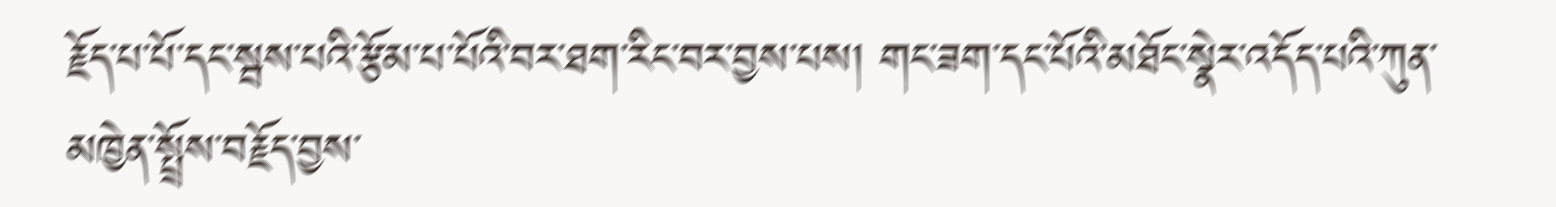རྗོད་པ་པོ་དང་སྦས་པའི་རྩོམ་པ་པོའི་བར་ཐག་རིང་བར་བྱས་པས། གང་ཟག་དང་པོའི་མཐོང་སྣེར་འདོད་པའི་ཀུན་མཁྱེན་སྤྲོས་བརྗོད་བྱས་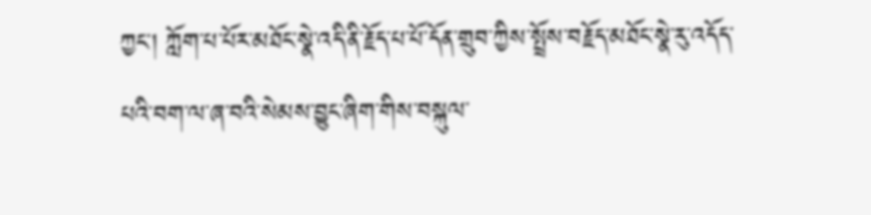ཀྱང་། ཀློག་པ་པོར་མཐོང་སྣེ་འདི་ནི་རྗོད་པ་པོ་དོན་གྲུབ་ཀྱིས་སྤྲོས་བརྗོད་མཐོང་སྣེ་རུ་འདོད་པའི་བག་ལ་ཞ་བའི་སེམས་བྱུང་ཞིག་གིས་བསྐུལ་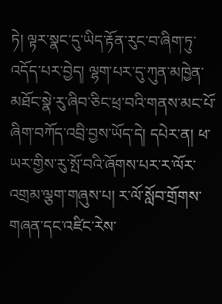ཏེ། ལྟར་སྣང་དུ་ཡིད་རྟོན་རུང་བ་ཞིག་ཏུ་འདོད་པར་བྱེད། ལྷག་པར་དུ་ཀུན་མཁྱེན་མཐོང་སྣེ་རུ་ཞིབ་ཅིང་ཕྲ་བའི་གནས་མང་པོ་ཞིག་བཀོད་འབྲི་བྱས་ཡོད་དེ། དཔེར་ན། ཕ་ཡར་གྱིས་རུ་སྤོ་བའི་ཞོགས་པར་ར་ལོར་འགྲམ་ལྕག་གཞུས་པ། ར་ལོ་སློབ་གྲོགས་གཞན་དང་འཛིང་རེས་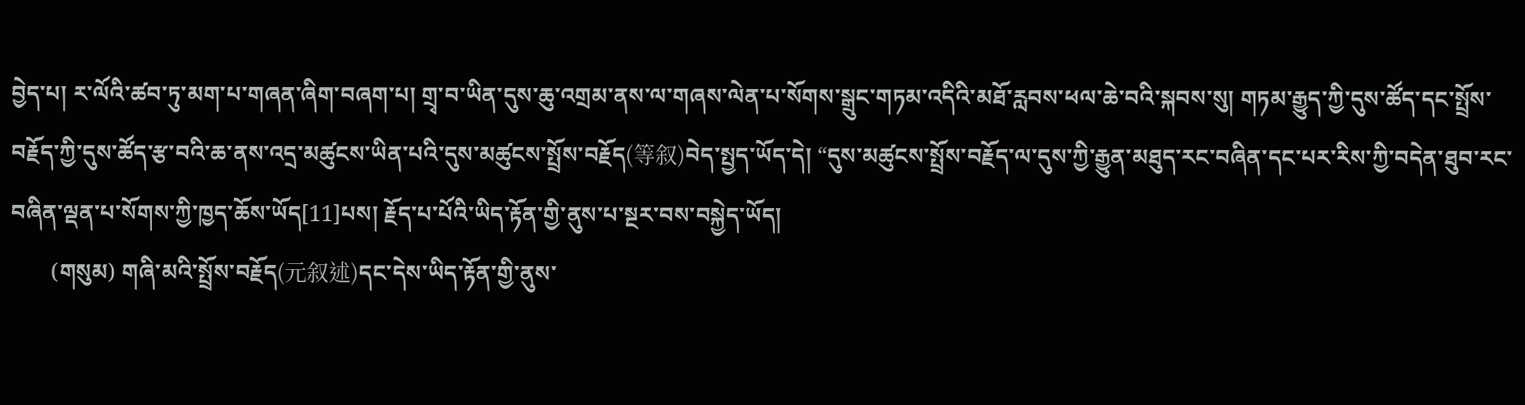བྱེད་པ། ར་ལོའི་ཚབ་ཏུ་མག་པ་གཞན་ཞིག་བཞག་པ། གྲྭ་བ་ཡིན་དུས་ཆུ་འགྲམ་ནས་ལ་གཞས་ལེན་པ་སོགས་སྒྲུང་གཏམ་འདིའི་མཐོ་རླབས་ཕལ་ཆེ་བའི་སྐབས་སུ། གཏམ་རྒྱུད་ཀྱི་དུས་ཚོད་དང་སྤྲོས་བརྗོད་ཀྱི་དུས་ཚོད་རྩ་བའི་ཆ་ནས་འདྲ་མཚུངས་ཡིན་པའི་དུས་མཚུངས་སྤྲོས་བརྗོད(等叙)བེད་སྤྱད་ཡོད་དེ། “དུས་མཚུངས་སྤྲོས་བརྗོད་ལ་དུས་ཀྱི་རྒྱུན་མཐུད་རང་བཞིན་དང་པར་རིས་ཀྱི་བདེན་ཐུབ་རང་བཞིན་ལྡན་པ་སོགས་ཀྱི་ཁྱད་ཆོས་ཡོད[11]པས། རྗོད་པ་པོའི་ཡིད་རྟོན་གྱི་ནུས་པ་སྔར་བས་བསྐྱེད་ཡོད།
       (གསུམ) གཞི་མའི་སྤྲོས་བརྗོད(元叙述)དང་དེས་ཡིད་རྟོན་གྱི་ནུས་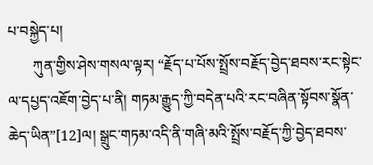པ་བསྐྱེད་པ།
       ཀུན་གྱིས་ཤེས་གསལ་ལྟར། “རྗོད་པ་པོས་སྤྲོས་བརྗོད་བྱེད་ཐབས་རང་སྟེང་ལ་དཔྱད་འཇོག་བྱེད་པ་ནི། གཏམ་རྒྱུད་ཀྱི་བདེན་པའི་རང་བཞིན་སྟོབས་སྣོན་ཆེད་ཡིན”[12]ལ། སྒྲུང་གཏམ་འདི་ནི་གཞི་མའི་སྤྲོས་བརྗོད་ཀྱི་བྱེད་ཐབས་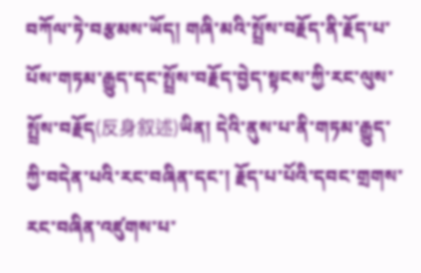བཀོལ་ཏེ་བརྩམས་ཡོད། གཞི་མའི་སྤྲོས་བརྗོད་ནི་རྗོད་པ་པོས་གཏམ་རྒྱུད་དང་སྤྲོས་བརྗོད་བྱེད་སྟངས་ཀྱི་རང་ལུས་སྤྲོས་བརྗོད(反身叙述)ཡིན། དེའི་ནུས་པ་ནི་གཏམ་རྒྱུད་ཀྱི་བདེན་པའི་རང་བཞིན་དང་། རྗོད་པ་པོའི་དབང་གྲགས་རང་བཞིན་འཛུགས་པ་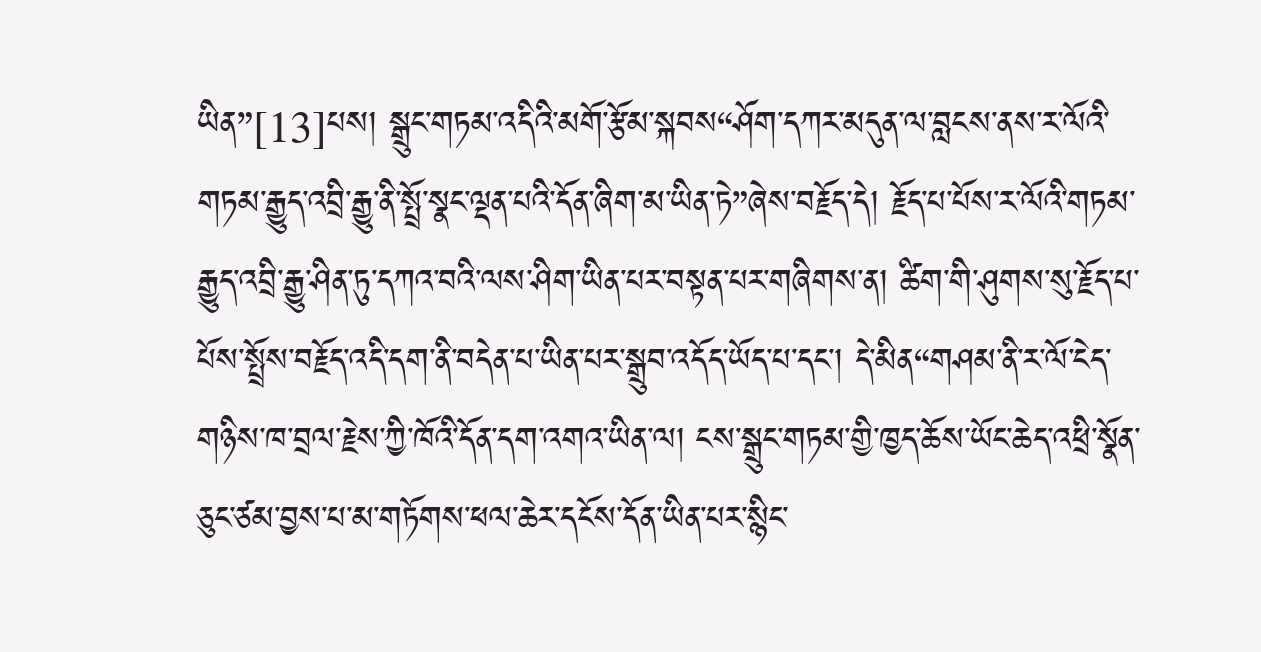ཡིན”[13]པས། སྒྲུང་གཏམ་འདིའི་མགོ་རྩོམ་སྐབས“ཤོག་དཀར་མདུན་ལ་བླངས་ནས་ར་ལོའི་གཏམ་རྒྱུད་འབྲི་རྒྱུ་ནི་སྤྲོ་སྣང་ལྡན་པའི་དོན་ཞིག་མ་ཡིན་ཏེ”ཞེས་བརྗོད་དེ། རྗོད་པ་པོས་ར་ལོའི་གཏམ་རྒྱུད་འབྲི་རྒྱུ་ཤིན་ཏུ་དཀའ་བའི་ལས་ཤིག་ཡིན་པར་བསྟན་པར་གཞིགས་ན། ཚིག་གི་ཤུགས་སུ་རྗོད་པ་པོས་སྤྲོས་བརྗོད་འདི་དག་ནི་བདེན་པ་ཡིན་པར་སྒྲུབ་འདོད་ཡོད་པ་དང་། དེ་མིན“གཤམ་ནི་ར་ལོ་ངེད་གཉིས་ཁ་བྲལ་རྗེས་ཀྱི་ཁོའི་དོན་དག་འགའ་ཡིན་ལ། ངས་སྒྲུང་གཏམ་གྱི་ཁྱད་ཆོས་ཡོང་ཆེད་འཕྲི་སྣོན་ཅུང་ཙམ་བྱས་པ་མ་གཏོགས་ཕལ་ཆེར་དངོས་དོན་ཡིན་པར་སྙིང་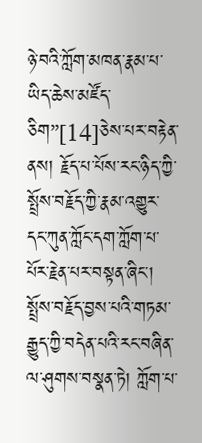ཉེ་བའི་ཀློག་མཁན་རྣམ་པ་ཡིད་ཆེས་མཛོད་ཅིག”[14]ཅེས་པར་བརྟེན་ནས། རྗོད་པ་པོས་རང་ཉིད་ཀྱི་སྤྲོས་བརྗོད་ཀྱི་རྣམ་འགྱུར་དང་ཀུན་ཀློང་དག་ཀློག་པ་པོར་རྗེན་པར་བསྟན་ཞིང་། སྤྲོས་བརྗོད་བྱས་པའི་གཏམ་རྒྱུད་ཀྱི་བདེན་པའི་རང་བཞིན་ལ་ཤུགས་བསྣན་ཏེ། ཀློག་པ་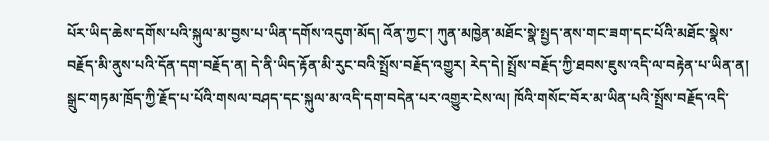པོར་ཡིད་ཆེས་དགོས་པའི་སྐུལ་མ་བྱས་པ་ཡིན་དགོས་འདུག་མོད། འོན་ཀྱང་། ཀུན་མཁྱེན་མཐོང་སྣེ་སྤྱད་ནས་གང་ཟག་དང་པོའི་མཐོང་སྣེས་བརྗོད་མི་ནུས་པའི་དོན་དག་བརྗོད་ན། དེ་ནི་ཡིད་རྟོན་མི་རུང་བའི་སྤྲོས་བརྗོད་འགྱུར། རེད་དེ། སྤྲོས་བརྗོད་ཀྱི་ཐབས་ཇུས་འདི་ལ་བརྟེན་པ་ཡིན་ན། སྒྲུང་གཏམ་ཁྲོད་ཀྱི་རྗོད་པ་པོའི་གསལ་བཤད་དང་སྐུལ་མ་འདི་དག་བདེན་པར་འགྱུར་ངེས་ལ། ཁོའི་གསོང་བོར་མ་ཡིན་པའི་སྤྲོས་བརྗོད་འདི་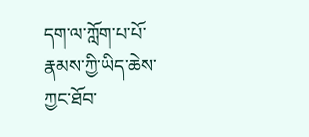དག་ལ་ཀློག་པ་པོ་རྣམས་ཀྱི་ཡིད་ཆེས་ཀྱང་ཐོབ་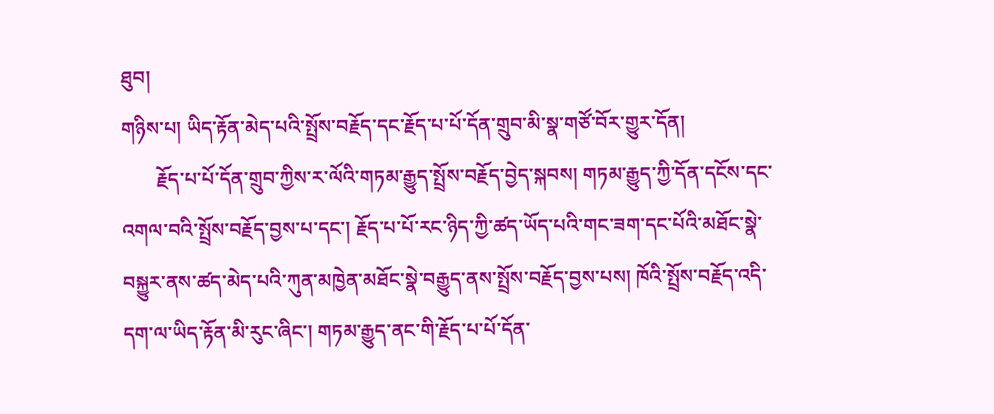ཐུབ།
གཉིས་པ། ཡིད་རྟོན་མེད་པའི་སྤྲོས་བརྗོད་དང་རྗོད་པ་པོ་དོན་གྲུབ་མི་སྣ་གཙོ་བོར་གྱུར་དོན།
       རྗོད་པ་པོ་དོན་གྲུབ་ཀྱིས་ར་ལོའི་གཏམ་རྒྱུད་སྤྲོས་བརྗོད་བྱེད་སྐབས། གཏམ་རྒྱུད་ཀྱི་དོན་དངོས་དང་འགལ་བའི་སྤྲོས་བརྗོད་བྱས་པ་དང་། རྗོད་པ་པོ་རང་ཉིད་ཀྱི་ཚད་ཡོད་པའི་གང་ཟག་དང་པོའི་མཐོང་སྣེ་བསྐྱུར་ནས་ཚད་མེད་པའི་ཀུན་མཁྱེན་མཐོང་སྣེ་བརྒྱུད་ནས་སྤྲོས་བརྗོད་བྱས་པས། ཁོའི་སྤྲོས་བརྗོད་འདི་དག་ལ་ཡིད་རྟོན་མི་རུང་ཞིང་། གཏམ་རྒྱུད་ནང་གི་རྗོད་པ་པོ་དོན་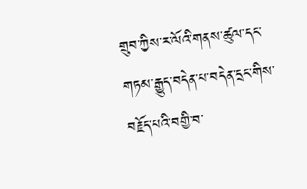གྲུབ་ཀྱིས་ར་ལོའི་གནས་ཚུལ་དང་གཏམ་རྒྱུད་བདེན་པ་བདེན་དྲང་གིས་བརྗོད་པའི་བགྱི་བ་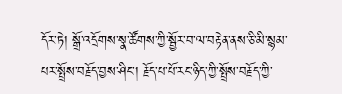དོར་ཏེ། སྒྲོ་འདྲོགས་སྣ་ཚོགས་ཀྱི་སྦྱོར་བ་ལ་བརྟེན་ནས་ཅི་མི་སྙམ་པར་སྤྲོས་བརྗོད་བྱས་ཤིང་། རྗོད་པ་པོ་རང་ཉིད་ཀྱི་སྤྲོས་བརྗོད་ཀྱི་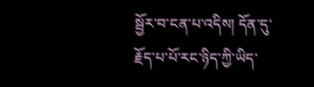སྦྱོར་བ་ངན་པ་འདིས། དོན་དུ་རྗོད་པ་པོ་རང་ཉིད་ཀྱི་ཡིད་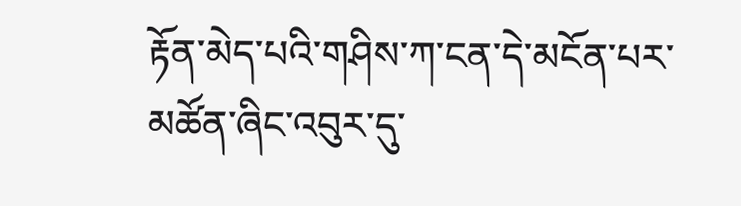རྟོན་མེད་པའི་གཤིས་ཀ་ངན་དེ་མངོན་པར་མཚོན་ཞིང་འབུར་དུ་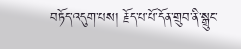བཏོད་འདུག་པས། རྗོད་པ་པོ་དོན་གྲུབ་ནི་སྒྲུང་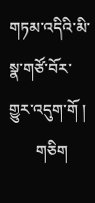གཏམ་འདིའི་མི་སྣ་གཙོ་བོར་གྱུར་འདུག་གོ །
       གཅིག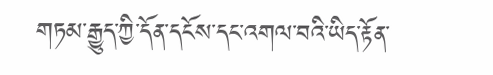གཏམ་རྒྱུད་ཀྱི་དོན་དངོས་དང་འགལ་བའི་ཡིད་རྟོན་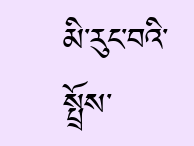མི་རུང་བའི་སྤྲོས་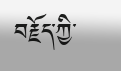བརྗོད་ཀྱི་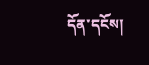དོན་དངོས།